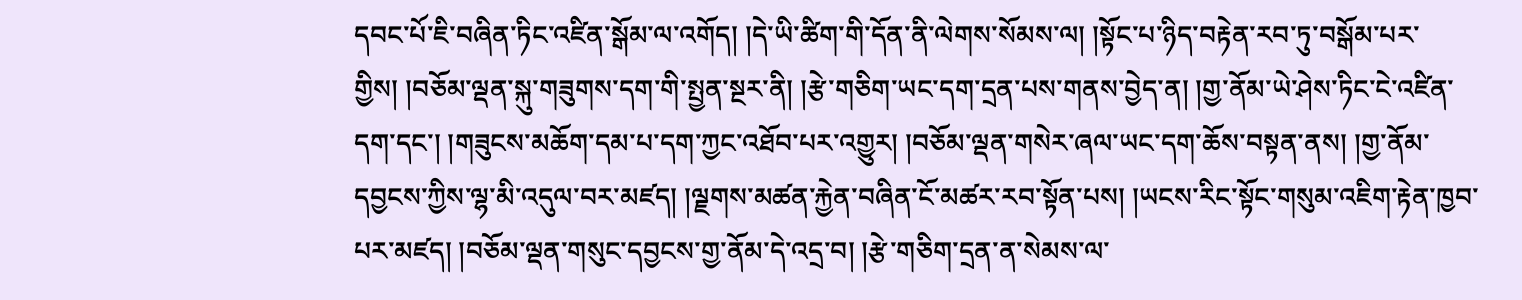དབང་པོ་ཇི་བཞིན་ཏིང་འཛིན་སྒོམ་ལ་འགོད། །དེ་ཡི་ཚིག་གི་དོན་ནི་ལེགས་སོམས་ལ། །སྟོང་པ་ཉིད་བརྟེན་རབ་ཏུ་བསྒོམ་པར་གྱིས། །བཅོམ་ལྡན་སྐུ་གཟུགས་དག་གི་སྤྱན་སྔར་ནི། །རྩེ་གཅིག་ཡང་དག་དྲན་པས་གནས་བྱེད་ན། །གྱ་ནོམ་ཡེ་ཤེས་ཏིང་ངེ་འཛིན་དག་དང་། །གཟུངས་མཆོག་དམ་པ་དག་ཀྱང་འཐོབ་པར་འགྱུར། །བཅོམ་ལྡན་གསེར་ཞལ་ཡང་དག་ཆོས་བསྟན་ནས། །གྱ་ནོམ་དབྱངས་ཀྱིས་ལྷ་མི་འདུལ་བར་མཛད། །ལྗགས་མཚན་རྐྱེན་བཞིན་ངོ་མཚར་རབ་སྟོན་པས། །ཡངས་རིང་སྟོང་གསུམ་འཇིག་རྟེན་ཁྱབ་པར་མཛད། །བཅོམ་ལྡན་གསུང་དབྱངས་གྱ་ནོམ་དེ་འདྲ་བ། །རྩེ་གཅིག་དྲན་ན་སེམས་ལ་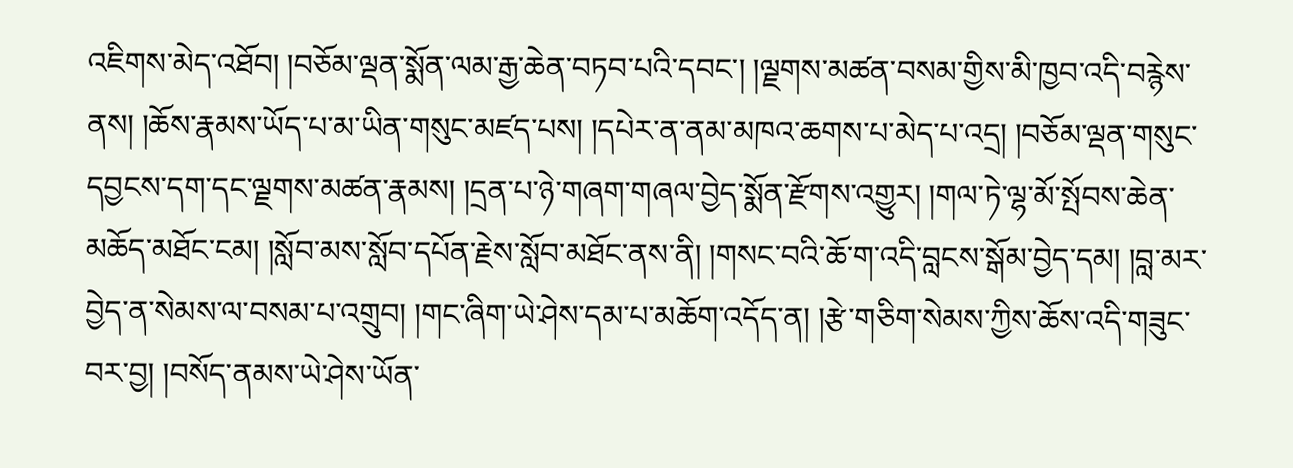འཇིགས་མེད་འཐོབ། །བཅོམ་ལྡན་སྨོན་ལམ་རྒྱ་ཆེན་བཏབ་པའི་དབང་། །ལྗགས་མཚན་བསམ་གྱིས་མི་ཁྱབ་འདི་བརྙེས་ནས། །ཆོས་རྣམས་ཡོད་པ་མ་ཡིན་གསུང་མཛད་པས། །དཔེར་ན་ནམ་མཁའ་ཆགས་པ་མེད་པ་འདྲ། །བཅོམ་ལྡན་གསུང་དབྱངས་དག་དང་ལྗགས་མཚན་རྣམས། །དྲན་པ་ཉེ་གཞག་གཞལ་བྱེད་སྨོན་རྫོགས་འགྱུར། །གལ་ཏེ་ལྷ་མོ་སྤོབས་ཆེན་མཆོད་མཐོང་ངམ། །སློབ་མས་སློབ་དཔོན་རྗེས་སློབ་མཐོང་ནས་ནི། །གསང་བའི་ཆོ་ག་འདི་བླངས་སྒོམ་བྱེད་དམ། །བླ་མར་བྱེད་ན་སེམས་ལ་བསམ་པ་འགྲུབ། །གང་ཞིག་ཡེ་ཤེས་དམ་པ་མཆོག་འདོད་ན། །རྩེ་གཅིག་སེམས་ཀྱིས་ཆོས་འདི་གཟུང་བར་བྱ། །བསོད་ནམས་ཡེ་ཤེས་ཡོན་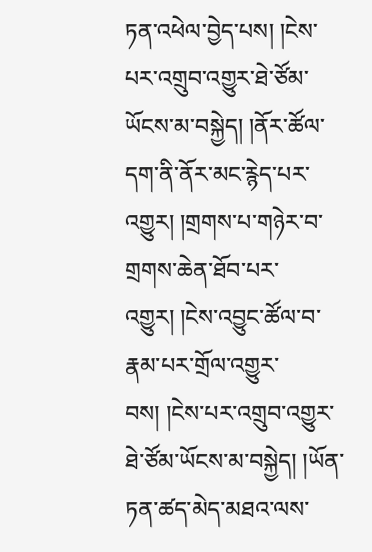ཏན་འཕེལ་བྱེད་པས། །ངེས་པར་འགྲུབ་འགྱུར་ཐེ་ཙོམ་ཡོངས་མ་བསྐྱེད། །ནོར་ཚོལ་དག་ནི་ནོར་མང་རྙེད་པར་འགྱུར། །གྲགས་པ་གཉེར་བ་གྲགས་ཆེན་ཐོབ་པར་འགྱུར། །ངེས་འབྱུང་ཚོལ་བ་རྣམ་པར་གྲོལ་འགྱུར་བས། །ངེས་པར་འགྲུབ་འགྱུར་ཐེ་ཙོམ་ཡོངས་མ་བསྐྱེད། །ཡོན་ཏན་ཚད་མེད་མཐའ་ལས་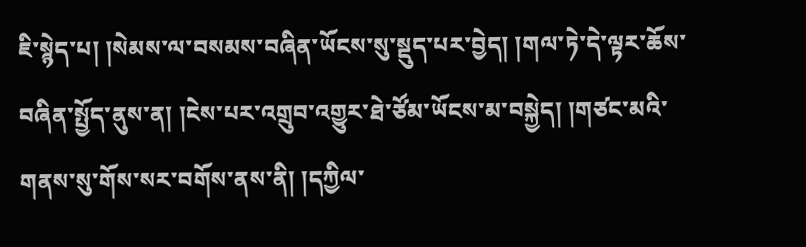ཇི་སྙེད་པ། །སེམས་ལ་བསམས་བཞིན་ཡོངས་སུ་སྡུད་པར་བྱེད། །གལ་ཏེ་དེ་ལྟར་ཆོས་བཞིན་སྤྱོད་ནུས་ན། །ངེས་པར་འགྲུབ་འགྱུར་ཐེ་ཙོམ་ཡོངས་མ་བསྐྱེད། །གཙང་མའི་གནས་སུ་གོས་སར་བགོས་ནས་ནི། །དཀྱིལ་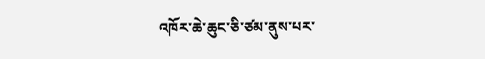འཁོར་ཆེ་ཆུང་ཅི་ཙམ་ནུས་པར་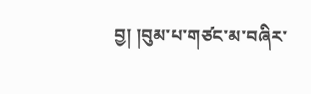བྱ། །བུམ་པ་གཙང་མ་བཞིར་